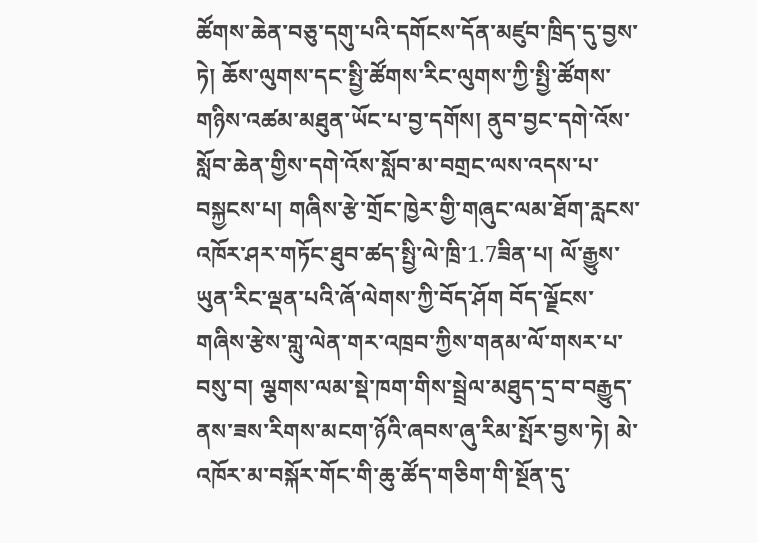ཚོགས་ཆེན་བཅུ་དགུ་པའི་དགོངས་དོན་མཛུབ་ཁྲིད་དུ་བྱས་ཏེ། ཆོས་ལུགས་དང་སྤྱི་ཚོགས་རིང་ལུགས་ཀྱི་སྤྱི་ཚོགས་གཉིས་འཚམ་མཐུན་ཡོང་པ་བྱ་དགོས། ནུབ་བྱང་དགེ་འོས་སློབ་ཆེན་གྱིས་དགེ་འོས་སློབ་མ་བགྲང་ལས་འདས་པ་བསྐྱངས་པ། གཞིས་རྩེ་གྲོང་ཁྱེར་གྱི་གཞུང་ལམ་ཐོག་རླངས་འཁོར་ཤར་གཏོང་ཐུབ་ཚད་སྤྱི་ལེ་ཁྲི་1.7ཟིན་པ། ལོ་རྒྱུས་ཡུན་རིང་ལྡན་པའི་ཞོ་ལེགས་ཀྱི་བོད་ཤོག བོད་ལྗོངས་གཞིས་རྩེས་གླུ་ལེན་གར་འཁྲབ་ཀྱིས་གནམ་ལོ་གསར་པ་བསུ་བ། ལྕགས་ལམ་སྡེ་ཁག་གིས་སྦྲེལ་མཐུད་དྲ་བ་བརྒྱུད་ནས་ཟས་རིགས་མངག་ཉོའི་ཞབས་ཞུ་རིམ་སྤོར་བྱས་ཏེ། མེ་འཁོར་མ་བསྐོར་གོང་གི་ཆུ་ཚོད་གཅིག་གི་སྔོན་དུ་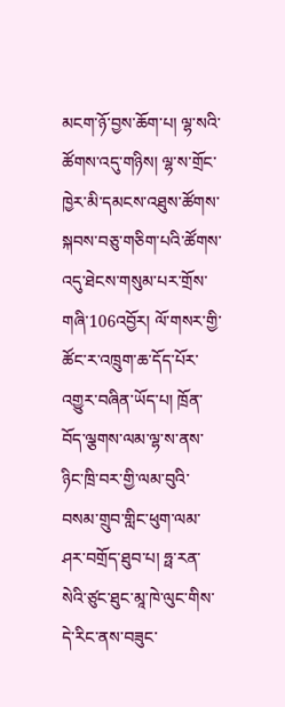མངག་ཉོ་བྱས་ཆོག་པ། ལྷ་སའི་ཚོགས་འདུ་གཉིས། ལྷ་ས་གྲོང་ཁྱེར་མི་དམངས་འཐུས་ཚོགས་སྐབས་བཅུ་གཅིག་པའི་ཚོགས་འདུ་ཐེངས་གསུམ་པར་གྲོས་གཞི་106འབྱོར། ལོ་གསར་གྱི་ཚོང་ར་འཁྲུག་ཆ་དོད་པོར་འགྱུར་བཞིན་ཡོད་པ། ཁྲོན་བོད་ལྕགས་ལམ་ལྷ་ས་ནས་ཉིང་ཁྲི་བར་གྱི་ལམ་བུའི་བསམ་གྲུབ་གླིང་ཕུག་ལམ་ཤར་བགྲོད་ཐུབ་པ། ཧྥ་རན་སེའི་ཙུང་ཐུང་མཱ་ཁེ་ལུང་གིས་དེ་རིང་ནས་བཟུང་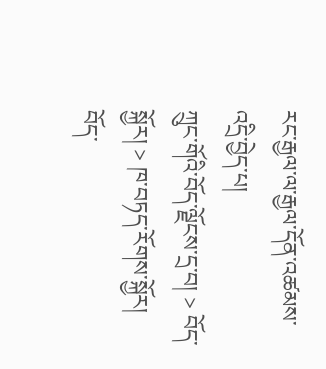རང་རྒྱལ་ལ་རྒྱལ་དོན་འཚམས་འདྲི་བྱེད་པ།
ཀྲུང་གོའི་བོད་ལྗོངས་དྲ་བ། > བོད་སྐྱོར། > ཁ་བཏད་རོགས་སྐྱོར།
བོད་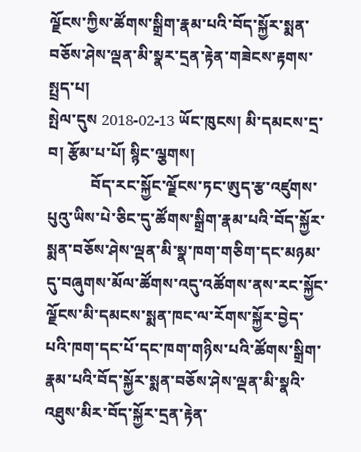ལྗོངས་ཀྱིས་ཚོགས་སྒྲིག་རྣམ་པའི་བོད་སྐྱོར་སྨན་བཅོས་ཤེས་ལྡན་མི་སྣར་དྲན་རྟེན་གཟེངས་རྟགས་སྤྲད་པ།
སྤེལ་དུས 2018-02-13 ཡོང་ཁུངས། མི་དམངས་དྲ་བ། རྩོམ་པ་པོ། སྙིང་ལྕགས།
           བོད་རང་སྐྱོང་ལྗོངས་ཏང་ཨུད་རྩ་འཛུགས་པུའུ་ཡིས་པེ་ཅིང་དུ་ཚོགས་སྒྲིག་རྣམ་པའི་བོད་སྐྱོར་སྨན་བཅོས་ཤེས་ལྡན་མི་སྣ་ཁག་གཅིག་དང་མཉམ་དུ་བཞུགས་མོལ་ཚོགས་འདུ་འཚོགས་ནས་རང་སྐྱོང་ལྗོངས་མི་དམངས་སྨན་ཁང་ལ་རོགས་སྐྱོར་བྱེད་པའི་ཁག་དང་པོ་དང་ཁག་གཉིས་པའི་ཚོགས་སྒྲིག་རྣམ་པའི་བོད་སྐྱོར་སྨན་བཅོས་ཤེས་ལྡན་མི་སྣའི་འཐུས་མིར་བོད་སྐྱོར་དྲན་རྟེན་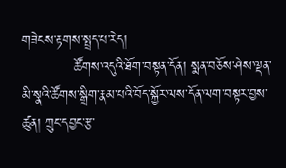གཟེངས་རྟགས་སྤྲད་པ་རེད།
           ཚོགས་འདུའི་ཐོག་བསྟན་དོན། སྨན་བཅོས་ཤེས་ལྡན་མི་སྣའི་ཚོགས་སྒྲིག་རྣམ་པའི་བོད་སྐྱོར་ལས་དོན་ལག་བསྟར་བྱས་ཚུན། ཀྲུང་དབྱང་རྩ་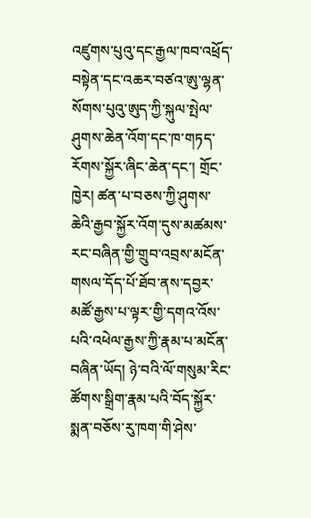འཛུགས་པུའུ་དང་རྒྱལ་ཁབ་འཕྲོད་བསྟེན་དང་འཆར་བཙའ་ཨུ་ལྷན་སོགས་པུའུ་ཨུད་ཀྱི་སྐུལ་སྤེལ་ཤུགས་ཆེན་འོག་དང་ཁ་གཏད་རོགས་སྐྱོར་ཞིང་ཆེན་དང་། གྲོང་ཁྱེར། ཚན་པ་བཅས་ཀྱི་ཤུགས་ཆེའི་རྒྱབ་སྐྱོར་འོག་དུས་མཚམས་རང་བཞིན་གྱི་གྲུབ་འབྲས་མངོན་གསལ་དོད་པོ་ཐོབ་ནས་དབྱར་མཚོ་རྒྱས་པ་ལྟར་གྱི་དགའ་འོས་པའི་འཕེལ་རྒྱས་ཀྱི་རྣམ་པ་མངོན་བཞིན་ཡོད། ཉེ་བའི་ལོ་གསུམ་རིང་ཚོགས་སྒྲིག་རྣམ་པའི་བོད་སྐྱོར་སྨན་བཅོས་རུ་ཁག་གི་ཤེས་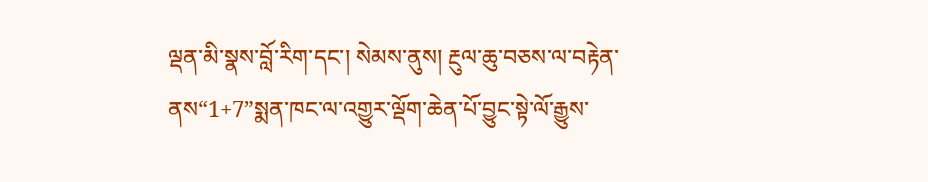ལྡན་མི་སྣས་བློ་རིག་དང་། སེམས་ནུས། རྔུལ་ཆུ་བཅས་ལ་བརྟེན་ནས“1+7”སྨན་ཁང་ལ་འགྱུར་ལྡོག་ཆེན་པོ་བྱུང་སྟེ་ལོ་རྒྱུས་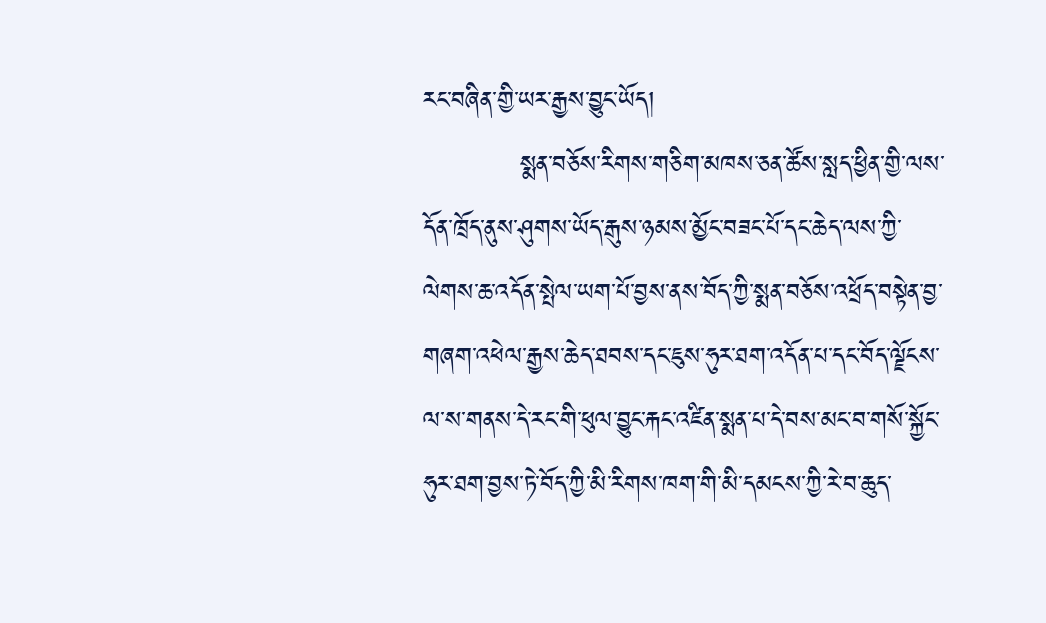རང་བཞིན་གྱི་ཡར་རྒྱས་བྱུང་ཡོད།
           སྨན་བཅོས་རིགས་གཅིག་མཁས་ཅན་ཚོས་སླད་ཕྱིན་གྱི་ལས་དོན་ཁྲོད་ནུས་ཤུགས་ཡོད་རྒུས་ཉམས་མྱོང་བཟང་པོ་དང་ཆེད་ལས་ཀྱི་ལེགས་ཆ་འདོན་སྤེལ་ཡག་པོ་བྱས་ནས་བོད་ཀྱི་སྨན་བཅོས་འཕྲོད་བསྟེན་བྱ་གཞག་འཕེལ་རྒྱས་ཆེད་ཐབས་དང་ཇུས་ཧུར་ཐག་འདོན་པ་དང་བོད་ལྗོངས་ལ་ས་གནས་དེ་རང་གི་ཕུལ་བྱུང་རྐང་འཛིན་སྨན་པ་དེ་བས་མང་བ་གསོ་སྐྱོང་ཧུར་ཐག་བྱས་ཏེ་བོད་ཀྱི་མི་རིགས་ཁག་གི་མི་དམངས་ཀྱི་རེ་བ་ཆུད་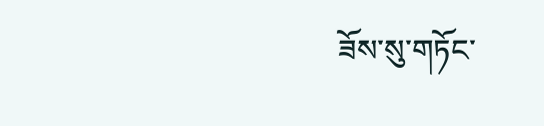ཟོས་སུ་གཏོང་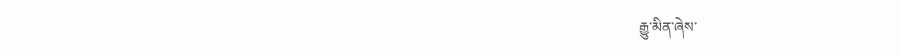རྒྱུ་མིན་ཞེས་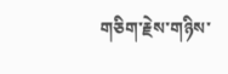གཅིག་རྗེས་གཉིས་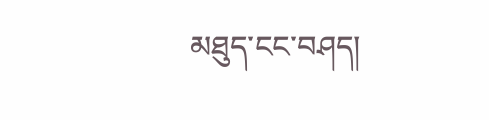མཐུད་ངང་བཤད།